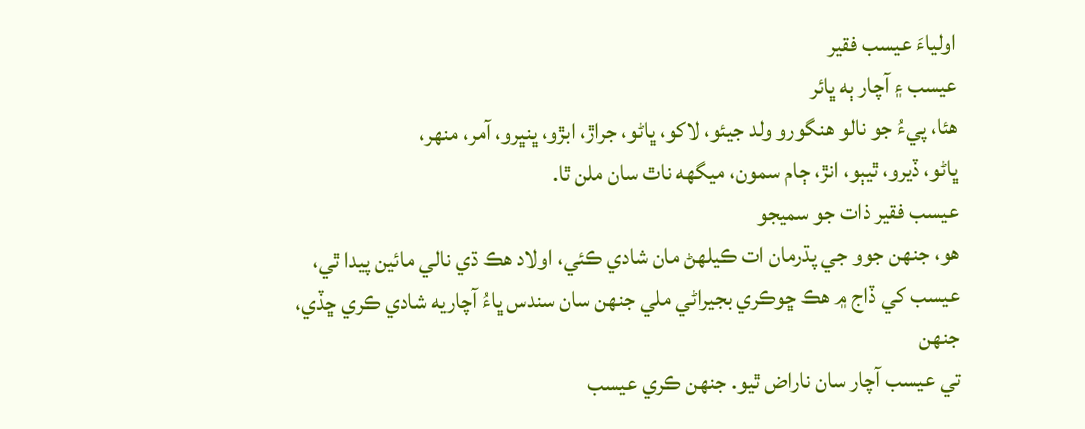اولياءَ عيسب فقير
عيسب ۽ آچار ٻه ڀائر
هئا، پيءُ جو نالو هنگورو ولد جيئو، لاکو، ڀاڻو، جراڙ، ابڙو، ڀنڀرو، آمر، منهر،
ڀاڻو، ڏيرو، ٿيٻو، انڙ، ڄام سمون، ميگهه ناٿ سان ملن ٿا.
عيسب فقير ذات جو سميجو
هو، جنهن جوو جي پڌرمان ات ڪيلهڻ مان شادي ڪئي، اولاد هڪ ڌي نالي مائين پيدا ٿي،
عيسب کي ڏاج ۾ هڪ ڇوڪري بجيراڻي ملي جنهن سان سندس ڀاءُ آچاريه شادي ڪري ڇڏي، جنهن
تي عيسب آچار سان ناراض ٿيو. جنهن ڪري عيسب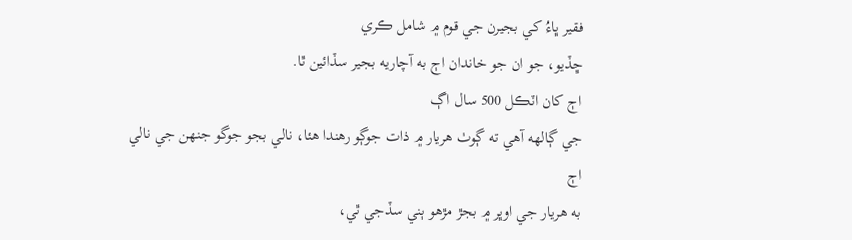فقير ڀاءُ کي بجيرن جي قوم ۾ شامل ڪري
ڇڏيو، جو ان جو خاندان اڄ به آچاريه بجير سڏائين ٿا.
اڄ کان اٽڪل 500 سال اڳ
جي ڳالهه آهي ته ڳوٺ هريار ۾ ذات جوڳو رهندا هئا، نالي بجو جوگو جنهن جي نالي اڄ
به هريار جي اوڀر ۾ بجڙ مڙهو ٻني سڏجي ٿي،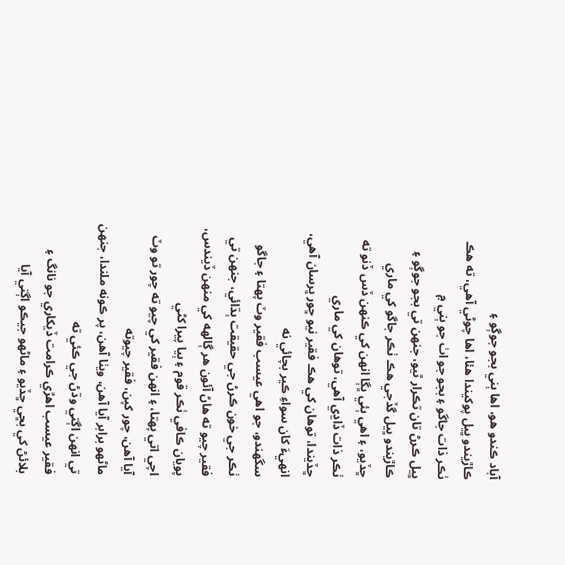آباد ڪندو هو، اها ٻني بجو جوڳو ۽
ڪاڙيندو ڀيل پوکيندا هئا، اها چوڻي آهي، ته هڪ ٺڪر ذات جاگو ۽ بجو جو اٺ جو ٻني ۾
ڀيل ڪرڻ تان تڪرار ٿيو، جنهن تي بجو جوڳو ۽ ڪاڙيندو ڀيل گڏجي هڪ ٺڪر جاگو کي ماري
ڇڏيو، ۽ اهي ٻئي ڀڳا انهن کي ڪنهن ڏس ڏنو ته ٺڪر ذات ڏاڍي آهي، توهان کي ماري
ڇڏيندا، توهان کي هڪ فقير نيو ڇور ڀرسان آهي، انهيءَ کان سواءِ ڪير بچائي نه
سگهندو، جو اهي عيسب فقير وٽ پهتا ۽ جاگو ٺڪر جي خون ڪرڻ جي حقيقت ٻڌائي، جنهن تي
فقير چيو ته هاڻ آئون هر ڳالهه کي منهن ڏيندس، پويان ڪافي ٺڪر قوم ۽ ٻيا پيرا کڻي
اچي اتي پهتا، ۽ انهن فقير کي چيو ته چور تو وٽ آيا آهن، چور کپن، فقير چيوته
ماڻهو برابر آيا آهن، ويٺا آهن، پر ڪونه ملندا، جنهن تي انهن اڳتي وڌڻ جي ڪئي ته
فقير عيسب اهڙي ڪرامت ڏيکاري جو نانگ ۽ بلائڻ کي بڇي ڇڏيو ۽ ماڻهو جيڪو اڳتي آيا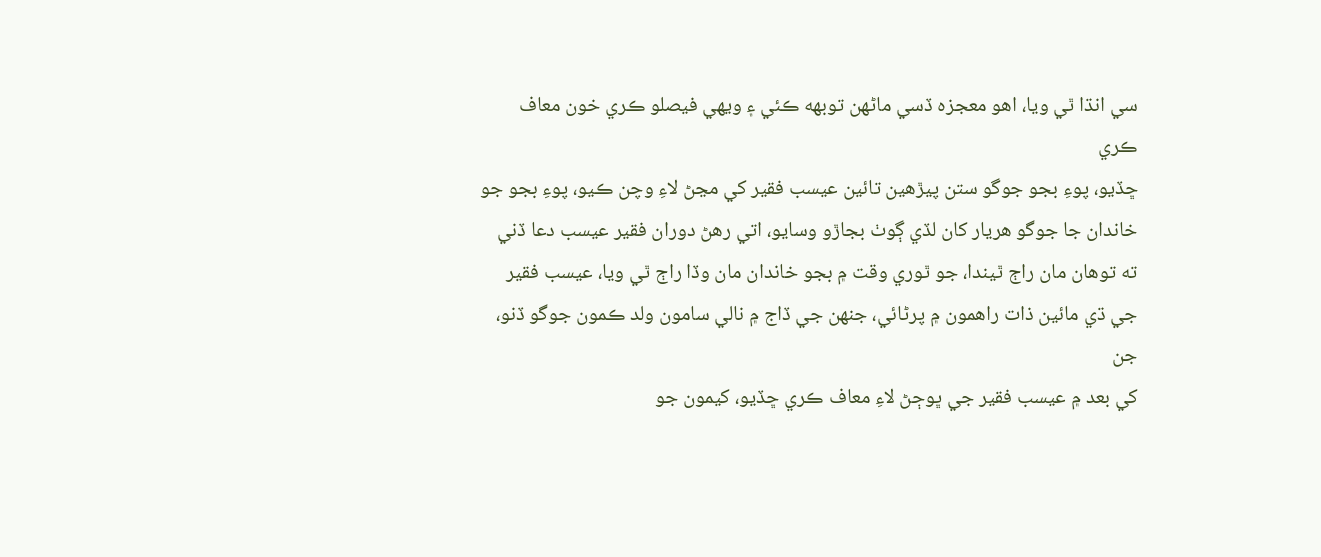سي انڌا ٿي ويا، اهو معجزه ڏسي ماڻهن توبهه ڪئي ۽ ويهي فيصلو ڪري خون معاف ڪري
ڇڏيو، پوءِ بجو جوگو ستن پيڙهين تائين عيسب فقير کي مڃڻ لاءِ وچن ڪيو، پوءِ بجو جو
خاندان جا جوگو هريار کان لڏي ڳوٺ بجاڙو وسايو، اتي رهڻ دوران فقير عيسب دعا ڏني
ته توهان مان راڄ ٿيندا، جو ٿوري وقت ۾ بجو خاندان مان وڏا راڄ ٿي ويا، عيسب فقير
جي ڌي مائين ذات راهمون ۾ پرڻائي، جنهن جي ڏاج ۾ نالي سامون ولد ڪمون جوگو ڏنو، جن
کي بعد ۾ عيسب فقير جي ڀوڄڻ لاءِ معاف ڪري ڇڏيو، کيمون جو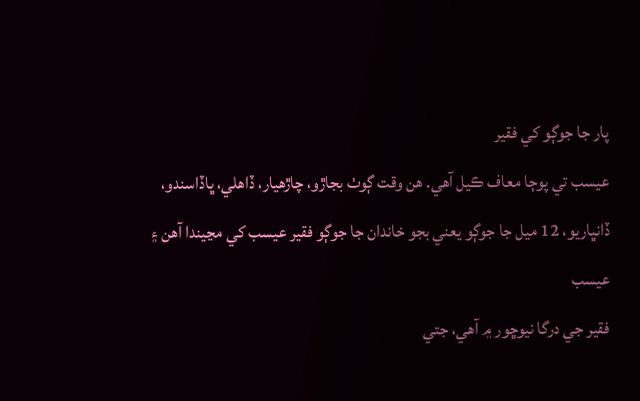پار جا جوڳو کي فقير
عيسب تي پوڄا معاف ڪيل آهي. هن وقت ڳوٺ بجاڙو، چاڙهيار، ڏاهلي، ڀاڏاسندو،
ڏانڀاريو، 12 ميل جا جوڳو يعني بجو خاندان جا جوڳو فقير عيسب کي مڃيندا آهن ۽ عيسب
فقير جي درگا نيوڇور ۾ آهي، جتي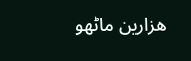هزارين ماڻهو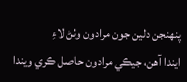پنهنجن دلين جون مرادون وٺڻ لاءِ
ايندا آهن، جيڪي مرادون حاصل ڪري ويندا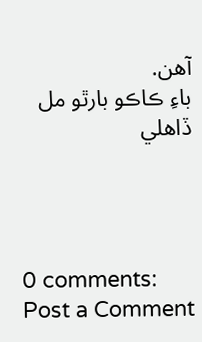آهن.
باءِ ڪاڪو بارٿو مل
ڏاهلي




0 comments:
Post a Comment